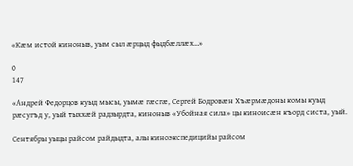«Кæм истой киноныв, уым сыл æрцыд фыдбæллæх…»

0
147

«Андрей Федорцов куыд мысы, уымæ гæсгæ, Сергей Бодровæн Хъæрмæдоны комы куыд рæсугъд у, уый тыххæй радзырдта, киноныв «Убойная сила» цы киноисæн къорд систа, уый.

Сентябры уыцы райсом райдыдта, алы киноэкспедицийы райсом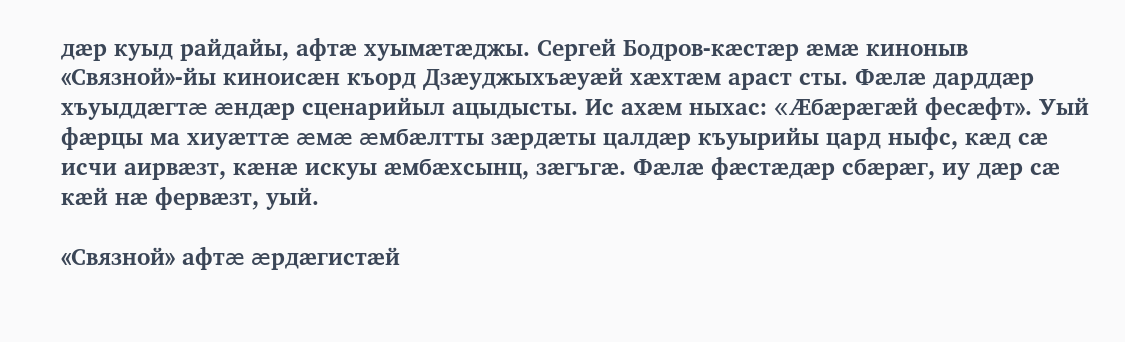дæр куыд райдайы, афтæ хуымæтæджы. Сергей Бодров-кæстæр æмæ киноныв «Связной»-йы киноисæн къорд Дзæуджыхъæуæй хæхтæм араст сты. Фæлæ дарддæр хъуыддæгтæ æндæр сценарийыл ацыдысты. Ис ахæм ныхас: «Æбæрæгæй фесæфт». Уый фæрцы ма хиуæттæ æмæ æмбæлтты зæрдæты цалдæр къуырийы цард ныфс, кæд сæ исчи аирвæзт, кæнæ искуы æмбæхсынц, зæгъгæ. Фæлæ фæстæдæр сбæрæг, иу дæр сæ кæй нæ фервæзт, уый.

«Связной» афтæ æрдæгистæй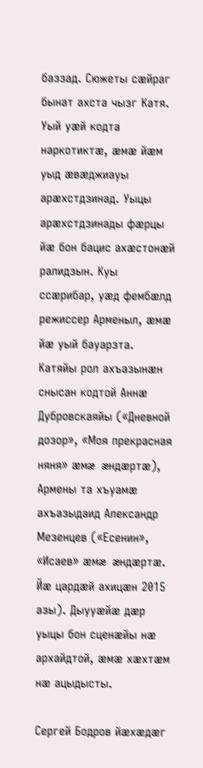баззад. Сюжеты сæйраг бынат ахста чызг Катя. Уый уæй кодта наркотиктæ, æмæ йæм уыд æвæджиауы арæхстдзинад. Уыцы арæхстдзинады фæрцы йæ бон бацис ахæстонæй ралидзын. Куы ссæрибар, уæд фембæлд режиссер Арменыл, æмæ йæ уый бауарзта. Катяйы рол ахъазынæн снысан кодтой Аннæ Дубровскаяйы («Дневной дозор», «Моя прекрасная няня» æмæ æндæртæ), Армены та хъуамæ ахъазыдаид Александр Мезенцев («Есенин», «Исаев» æмæ æндæртæ. Йæ цардæй ахицæн 2015 азы). Дыууæйæ дæр уыцы бон сценæйы нæ архайдтой, æмæ хæхтæм нæ ацыдысты.

Сергей Бодров йæхæдæг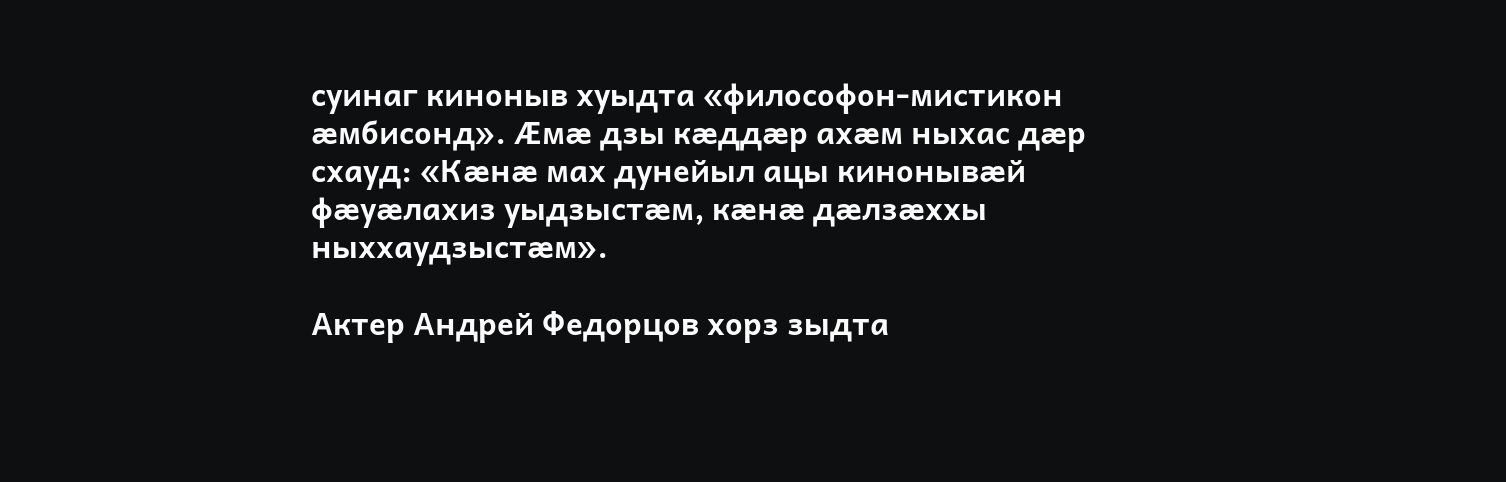суинаг киноныв хуыдта «философон-мистикон æмбисонд». Æмæ дзы кæддæр ахæм ныхас дæр схауд: «Кæнæ мах дунейыл ацы кинонывæй фæуæлахиз уыдзыстæм, кæнæ дæлзæххы ныххаудзыстæм».

Актер Андрей Федорцов хорз зыдта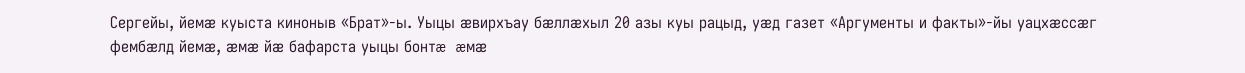Сергейы, йемæ куыста киноныв «Брат»-ы. Уыцы æвирхъау бæллæхыл 20 азы куы рацыд, уæд газет «Аргументы и факты»-йы уацхæссæг фембæлд йемæ, æмæ йæ бафарста уыцы бонтæ æмæ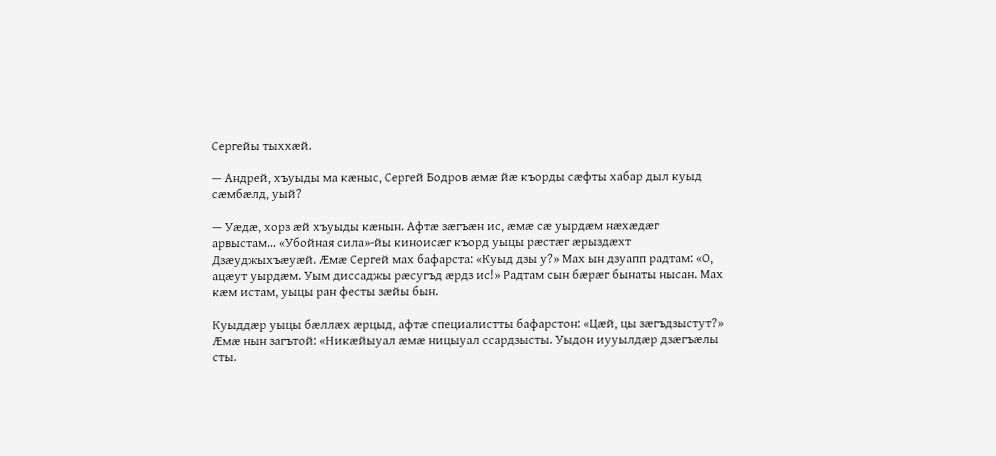Сергейы тыххæй.

— Андрей, хъуыды ма кæныс, Сергей Бодров æмæ йæ къорды сæфты хабар дыл куыд сæмбæлд, уый?

— Уæдæ, хорз æй хъуыды кæнын. Афтæ зæгъæн ис, æмæ сæ уырдæм нæхæдæг арвыстам… «Убойная сила»-йы киноисæг къорд уыцы рæстæг æрыздæхт Дзæуджыхъæуæй. Æмæ Сергей мах бафарста: «Куыд дзы у?» Мах ын дзуапп радтам: «О, ацæут уырдæм. Уым диссаджы рæсугъд æрдз ис!» Радтам сын бæрæг бынаты нысан. Мах кæм истам, уыцы ран фесты зæйы бын.

Куыддæр уыцы бæллæх æрцыд, афтæ специалистты бафарстон: «Цæй, цы зæгъдзыстут?» Æмæ нын загътой: «Никæйыуал æмæ ницыуал ссардзысты. Уыдон иууылдæр дзæгъæлы сты.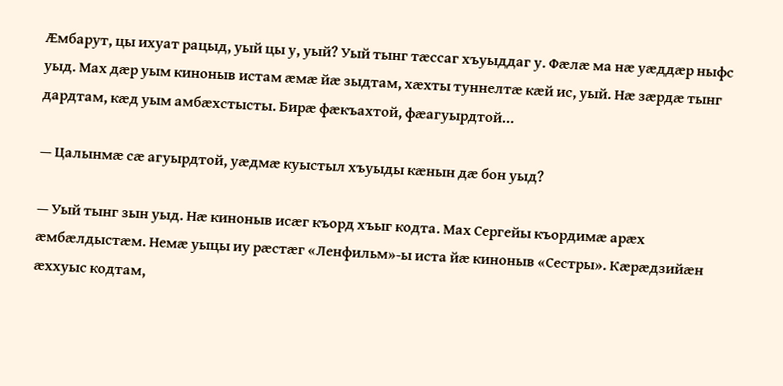Æмбарут, цы ихуат рацыд, уый цы у, уый? Уый тынг тæссаг хъуыддаг у. Фæлæ ма нæ уæддæр ныфс уыд. Мах дæр уым киноныв истам æмæ йæ зыдтам, хæхты туннелтæ кæй ис, уый. Нæ зæрдæ тынг дардтам, кæд уым амбæхстысты. Бирæ фæкъахтой, фæагуырдтой…

— Цалынмæ сæ агуырдтой, уæдмæ куыстыл хъуыды кæнын дæ бон уыд?

— Уый тынг зын уыд. Нæ киноныв исæг къорд хъыг кодта. Мах Сергейы къордимæ арæх æмбæлдыстæм. Немæ уыцы иу рæстæг «Ленфильм»-ы иста йæ киноныв «Сестры». Кæрæдзийæн æххуыс кодтам,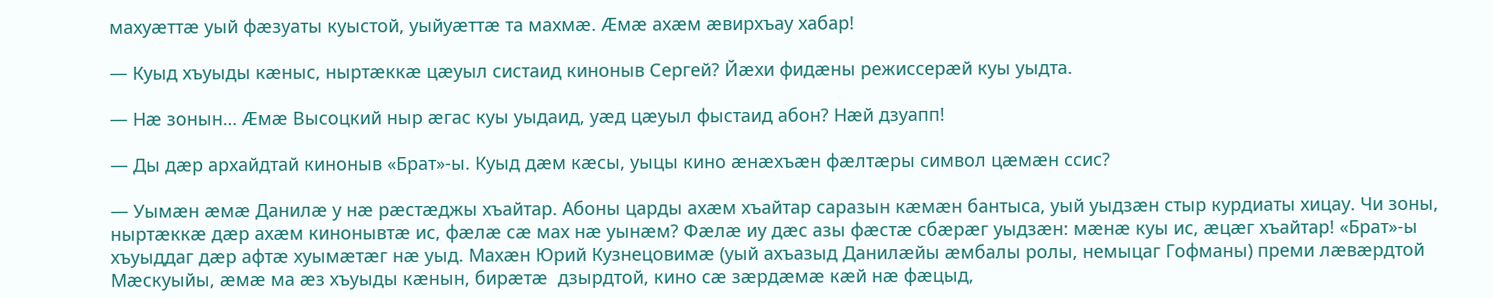махуæттæ уый фæзуаты куыстой, уыйуæттæ та махмæ. Æмæ ахæм æвирхъау хабар!

— Куыд хъуыды кæныс, ныртæккæ цæуыл систаид киноныв Сергей? Йæхи фидæны режиссерæй куы уыдта.

— Нæ зонын… Æмæ Высоцкий ныр æгас куы уыдаид, уæд цæуыл фыстаид абон? Нæй дзуапп!

— Ды дæр архайдтай киноныв «Брат»-ы. Куыд дæм кæсы, уыцы кино æнæхъæн фæлтæры символ цæмæн ссис?

— Уымæн æмæ Данилæ у нæ рæстæджы хъайтар. Абоны царды ахæм хъайтар саразын кæмæн бантыса, уый уыдзæн стыр курдиаты хицау. Чи зоны, ныртæккæ дæр ахæм кинонывтæ ис, фæлæ сæ мах нæ уынæм? Фæлæ иу дæс азы фæстæ сбæрæг уыдзæн: мæнæ куы ис, æцæг хъайтар! «Брат»-ы хъуыддаг дæр афтæ хуымæтæг нæ уыд. Махæн Юрий Кузнецовимæ (уый ахъазыд Данилæйы æмбалы ролы, немыцаг Гофманы) преми лæвæрдтой Мæскуыйы, æмæ ма æз хъуыды кæнын, бирæтæ  дзырдтой, кино сæ зæрдæмæ кæй нæ фæцыд,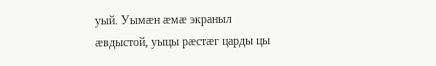уый. Уымæн æмæ экраныл æвдыстой, уыцы рæстæг царды цы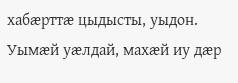хабæрттæ цыдысты, уыдон. Уымæй уæлдай, махæй иу дæр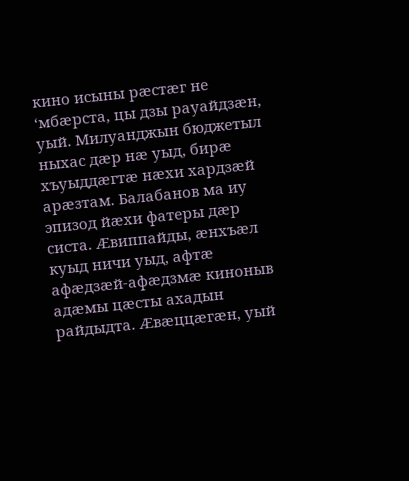кино исыны рæстæг не ‘мбæрста, цы дзы рауайдзæн, уый. Милуанджын бюджетыл ныхас дæр нæ уыд, бирæ хъуыддæгтæ нæхи хардзæй арæзтам. Балабанов ма иу эпизод йæхи фатеры дæр систа. Æвиппайды, æнхъæл куыд ничи уыд, афтæ афæдзæй-афæдзмæ киноныв адæмы цæсты ахадын райдыдта. Æвæццæгæн, уый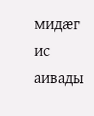мидæг ис аивады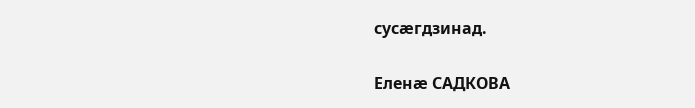сусæгдзинад.

Еленæ САДКОВА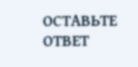ОСТАВЬТЕ ОТВЕТ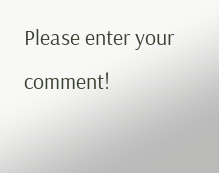Please enter your comment!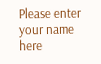Please enter your name here